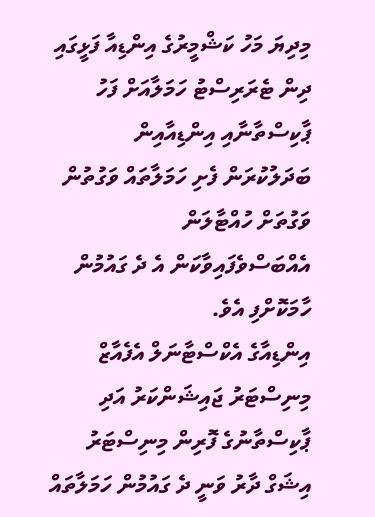މިދިޔަ މަހު ކަޝްމީރުގެ އިންޑިއާ ފަޅީގައި ދިން ޓެރަރިސްޓު ހަމަލާއަށް ފަހު ޕާކިސްތާނާއި އިންޑިއާއިން ބަދަލުކުރަން ފެށި ހަމަލާތައް ވަގުތުން ވަގުތަށް ހުއްޓާލަން އެއްބަސްވެފައިވާކަން އެ ދެ ގައުމުން ހާމަކޮށްފި އެވެ.
އިންޑިއާގެ އެކްސްޓާނަލް އެފެއާޒް މިނިސްޓަރު ޖައިޝަންކަރު އަދި ޕާކިސްތާނުގެ ފޮރިން މިނިސްޓަރު އިޝަގް ދާރު ވަނީ ދެ ގައުމުން ހަމަލާތައް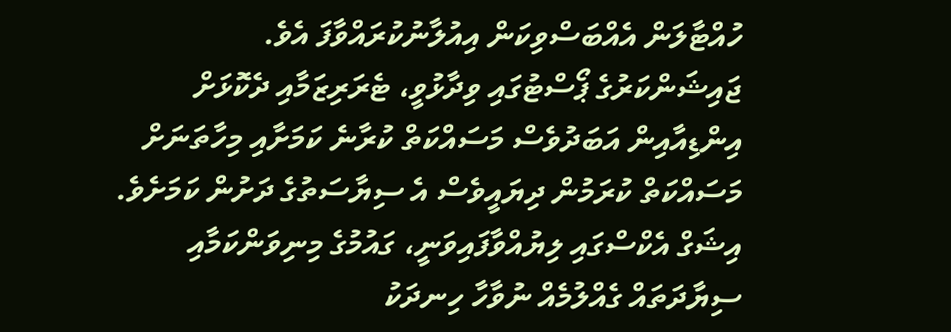ހުއްޓާލަން އެއްބަސްވިކަން އިއުލާނުކުރައްވާފަ އެވެ.
ޖައިޝަންކަރުގެ ޕޯސްޓުގައި ވިދާޅުވީ، ޓެރަރިޒަމާއި ދެކޮޅަށް އިންޑިއާއިން އަބަދުވެސް މަސައްކަތް ކުރާނެ ކަމަށާއި މިހާތަނަށް މަސައްކަތް ކުރަމުން ދިޔައީވެސް އެ ސިޔާސަތުގެ ދަށުން ކަމަށެވެ.
އިޝަގް އެކްސްގައި ލިޔުއްވާފައިވަނީ، ގައުމުގެ މިނިވަންކަމާއި ސިޔާދަތައް ގެއްލުމެއް ނުވާހާ ހިނދަކު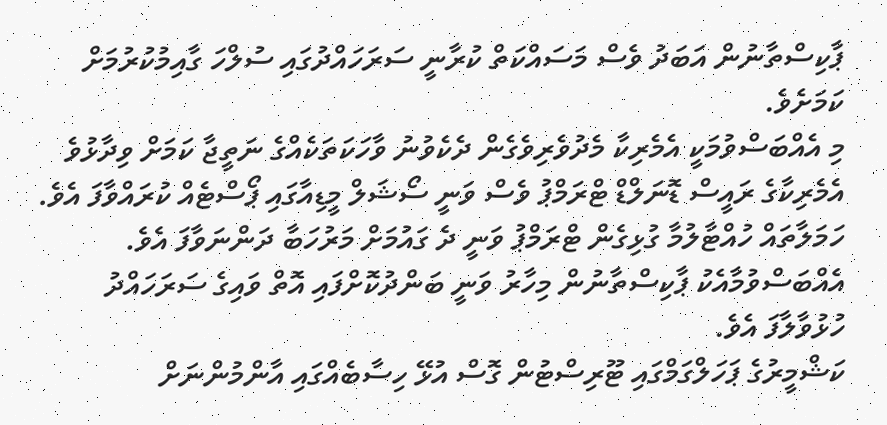ޕާކިސްތާނުން އަބަދު ވެސް މަސައްކަތް ކުރާނީ ސަރަހައްދުގައި ސުލްހަ ގާއިމުކުރުމަށް ކަމަށެވެ.
މި އެއްބަސްވުމަކީ އެމެރިކާ މެދުވެރިވެގެން ދެކެވުނު ވާހަކަތަކެއްގެ ނަތީޖާ ކަމަށް ވިދާޅުވެ އެމެރިކާގެ ރައީސް ޑޮނަލްޑް ޓްރަމްޕު ވެސް ވަނީ ސޯޝަލް މީޑިއާގައި ޕޯސްޓެއް ކުރައްވާފަ އެވެ. ހަމަލާތައް ހުއްޓާލުމާ ގުޅިގެން ޓްރަމްޕު ވަނީ ދެ ގައުމަށް މަރުހަބާ ދަންނަވާފަ އެވެ.
އެއްބަސްވުމާއެކު ޕާކިސްތާނުން މިހާރު ވަނީ ބަންދުކޮށްފައި އޮތް ވައިގެ ސަރަހައްދު ހުޅުވާލާފަ އެވެ.
ކަޝްމީރުގެ ޕަހަލްގަމްގައި ޓޫރިސްޓުން ގޮސް އުޅޭ ހިސާބެއްގައި އާންމުންނަށް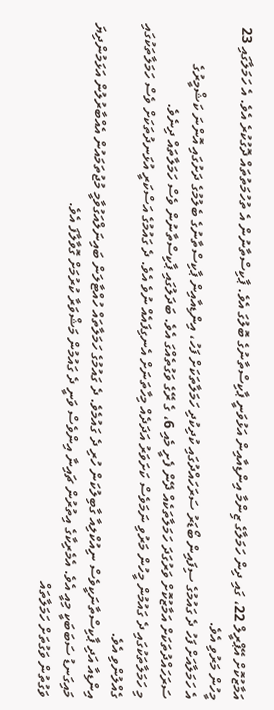އަމާޒުކޮށް އޭޕްރީލް 22، ގައި ދިން ހަމަލާގެ ޒިންމާ އިންޑިއާއިން އަޅުވަނީ ޕާކިސްތާނުގެ ބޮލުގަ އެވެ. ޕާކިސްތާނުން އެ ތުހުމަތުތައް ދޮގުކުރެ އެވެ. އެ ހަމަލާގައި 23 މީހުން މަރުވި އެވެ.
އެ ހަމަލާއަށް ފަހު ދެ ގައުމުގެ ސިފައިން ބޯޑަރު ސަރަހައްދުގައި ކުދިކުދި ހަމަލާތަކަށް ފަހު، އިންޑިއާއިން ޕާކިސްތާނުގެ ބެލުމުގެ ދަށުގައި އޮންނަ ކަޝްމީރުގެ ސަރަހައްދުތަކަށް އަމާޒުކޮށް ވަރުގަދަ ހަމަލާތަކެއް ދޭން ފެށީ މެއި 6، ގެ ރޭގެ ވަގުތެއްގަ އެވެ. ބަދަލުގައި ޕާކިސްތާނުން ވެސް ހަމަލާތައް ދިނެވެ.
މި ހަމަލާތަކުގައި ދެ ގައުމުން މީހުން މަރުވި ނަމަވެސް ކަށަވަރު އަދަދެއް މިހާތަނަށް އެނގިފައެއް ނުވެ އެވެ. ދެ ގައުމުގެ އަސްކަރީ އުޅަނދުތަކަށް ވެސް ހަމަލާތަކުގައި ގެއްލުންވި އެވެ.
އިންޑިއާ އަދި ޕާކިސްތާނަކީވެސް ނިއުކްލިއާ ގާބިލުކަން ހުރި ދެ ގައުމެވެ. ދެ ގައުމުގެ ހަމަލާތައް ހުއްޓާލަން ބައިނަލްއަގުވާމީ މުޖުތަމައުން އެއްބާރުލުން އަޅަމުންދިޔަ މައިގަނޑު ސަބަބަކީ މިއީ އެވެ. އެމެރިކާގެ އިތުރުން ޗައިނާ އިންވެސް ވަނީ ދެ ގައުމުން މަޝްވަރާ ކުރުމަށް ގޮވާލާފަ އެވެ.
ވަގުތުން ވަގުތަށް ހަމަލާތައް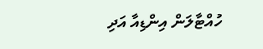ހުއްޓާލަން އިންޑިއާ އަދި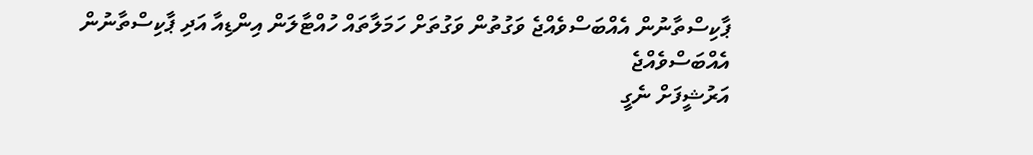ޕާކިސްތާނުން އެއްބަސްވެއްޖެ ވަގުތުން ވަގުތަށް ހަމަލާތައް ހުއްޓާލަން އިންޑިއާ އަދި ޕާކިސްތާނުން އެއްބަސްވެއްޖެ
އަރުޝީފަށް ނެގީ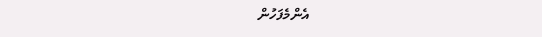އެންމެފަހުން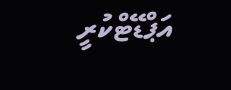އަޕްޑޭޓްކުރީ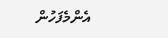އެންމެފަހުން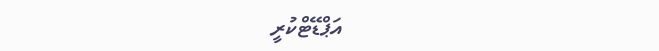އަޕްޑޭޓްކުރީ